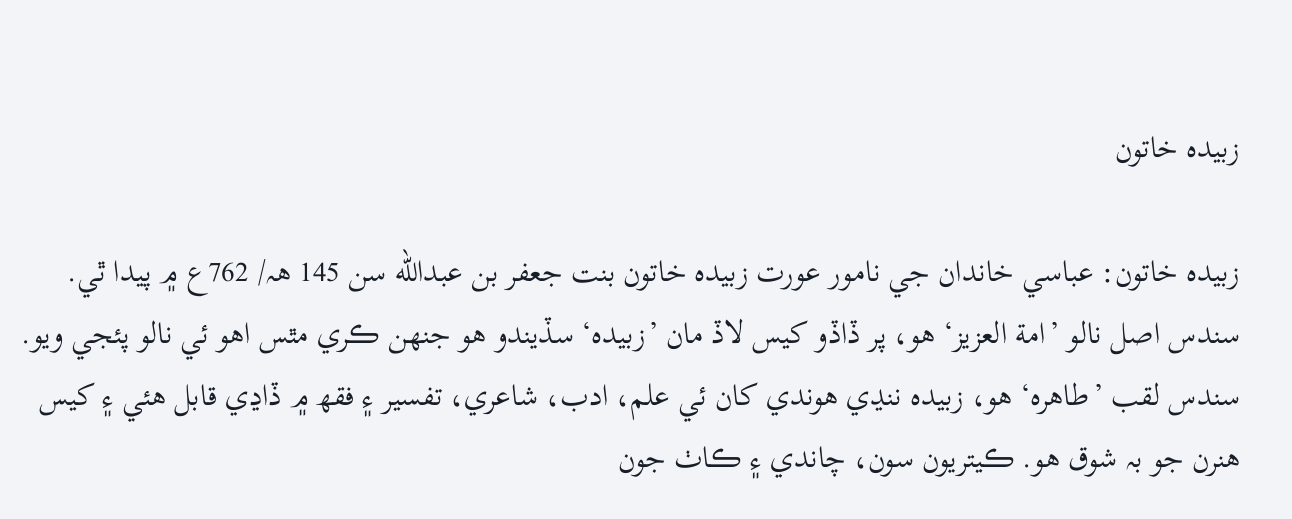زبيدہ خاتون

زبيدہ خاتون: عباسي خاندان جي نامور عورت زبيدہ خاتون بنت جعفر بن عبدالله سن 145 ھہ/ 762ع ۾ پيدا ٿي. سندس اصل نالو ’امة العزيز‘ هو، پر ڏاڏو کيس لاڏ مان ’زبيدہ‘ سڏيندو هو جنهن ڪري مٿس اهو ئي نالو پئجي ويو. سندس لقب ’طاهرہ‘ هو، زبيدہ ننڍي هوندي کان ئي علم، ادب، شاعري، تفسير ۽ فقھ ۾ ڏاڍي قابل هئي ۽ کيس هنرن جو بہ شوق هو. ڪيتريون سون، چاندي ۽ ڪاٺ جون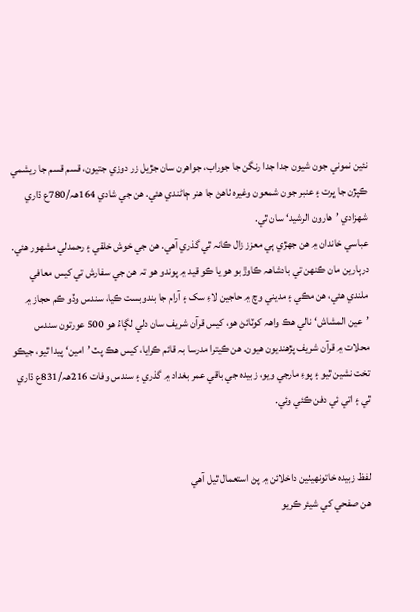نئين نموني جون شيون جدا جدا رنگن جا جوراب، جواهرن سان جڙيل زر دوزي جتيون، قسم قسم جا ريشمي ڪپڙن جا ڀرت ۽ عنبر جون شمعون وغيرہ ٺاهڻ جا هنر ڄاڻندي هئي. هن جي شادي 164ھہ/780ع ڌاري شھزادي ’هارون الرشيد‘ سان ٿي.
عباسي خاندان ۾ هن جهڙي ٻي معزز زال ڪانہ ٿي گذري آهي. هن جي خوش خلقي ۽ رحمدلي مشھور هئي. درٻارين مان ڪنهن تي بادشاھہ ڪاوڙبو هو يا ڪو قيد ۾ پوندو هو تہ هن جي سفارش تي کيس معافي ملندي هئي، هن مڪي ۽ مديني وچ ۾ حاجين لاءِ سک ۽ آرام جا بندوبست ڪيا، سندس وڏو ڪم حجاز ۾ ’عين المشاش‘ نالي هڪ واھہ کوٽائڻ هو، کيس قرآن شريف سان دلي لڳاءُ هو 500 عورتون سندس محلات ۾ قرآن شريف پڙهنديون هيون. هن ڪيترا مدرسا بہ قائم ڪرايا، کيس هڪ پٽ ’امين‘ پيدا ٿيو، جيڪو تخت نشين ٿيو ۽ پوءِ مارجي ويو، زبيدہ جي باقي عمر بغداد ۾ گذري ۽ سندس وفات 216ھہ/831ع ڌاري ٿي ۽ اتي ئي دفن ڪئي وئي.


لفظ زبيدہ خاتونھيٺين داخلائن ۾ پڻ استعمال ٿيل آھي
هن صفحي کي شيئر ڪريو